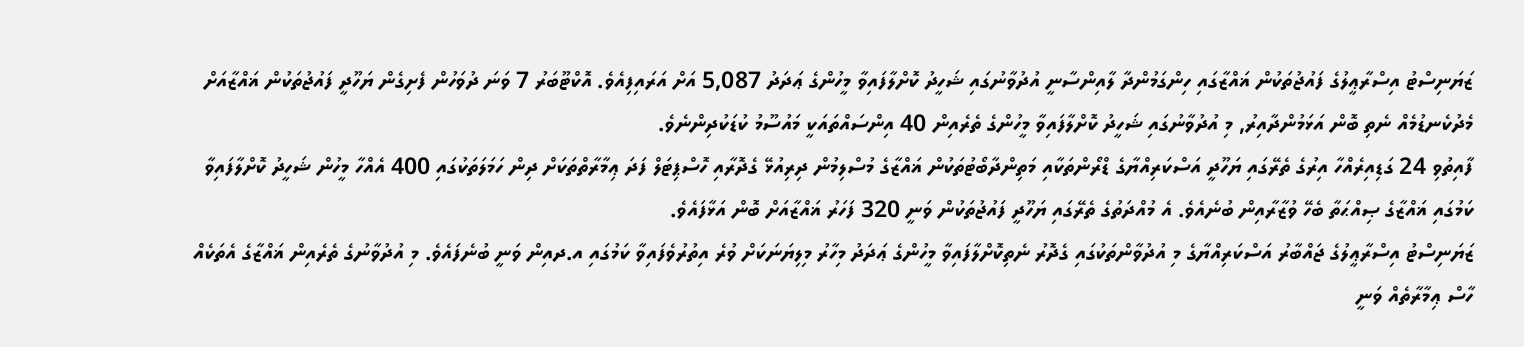ޒަޔަނިސްޓު އިސްރާޢީލުގެ ފައުޖުތަކުން ޣައްޒާގައި ހިންގަމުންދާ ލާއިންސާނީ އުދުވާނުގައި ޝަހީދު ކޮށްލާފައިވާ މީހުންގެ ޢަދަދު 5,087 އަށް އަރައިފިއެވެ. އޮކްޓޫބަރު 7 ވަނަ ދުވަހުން ފެށިގެން ޔަހޫދީ ފައުޖުތަކުން ޣައްޒާއަށް މެދުކެނޑުމެއް ނެތި ބޮން އަޅަމުންދާއިރު, މި އުދުވާނުގައި ޝަހީދު ކޮށްލާފައިވާ މީހުންގެ ތެރެއިން 40 އިންސައްތައަކީ މައުސޫމު ކުޑަކުދިންނެވެ.
ފާއިތުވި 24 ގަޑިއިރެއްހާ އިރުގެ ތެރޭގައި ޔަހޫދީ އަސްކަރިއްޔާގެ ޑްރޯންތަކާއި މަތިންދާބޯޓުތަކުން ޣައްޒާގެ މުސްލިމުން ދިރިއުޅޭ ގެދޮރާއި ހޮސްޕިޓަލް ފަދަ ޢިމާރާތްތަކަށް ދިން ހަމަލަތަކުގައި 400 އެއްހާ މީހުން ޝަހީދު ކޮށްލާފައިވާ ކަމުގައި ޣައްޒާގެ ޞިއްޙަތާ ބެހޭ ވުޒާރާއިން ބުނެއެވެ. އެ މުއްދަތުގެ ތެރޭގައި ޔަހޫދީ ފައުޖުތަކުން ވަނީ 320 ފަހަރު ޣައްޒާއަށް ބޮން އަޅާފައެވެ.
ޒަޔަނިސްޓު އިސްރާޢީލުގެ ޖައްބާރު އަސްކަރިއްޔާގެ މި އުދުވާންތަކުގައި ގެދޮރު ނެތިކޮށްލާފައިވާ މީހުންގެ ޢަދަދު މިހާރު މިލިޔަނަކަށް ވުރެ އިތުރުވެފައިވާ ކަމުގައި އ.ދއިން ވަނީ ބުނެފައެވެ. މި އުދުވާނުގެ ތެރެއިން ޣައްޒާގެ އެތަކެއް ހާސް ޢިމާރާތެއް ވަނީ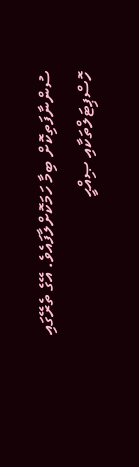ސުންނާފަތިކޮށް ބިމާ ހަމަކޮށްލާފައެވެ. އޭގެ ތެރޭގައި ހޮސްޕިޓަލްތަކާއި ޞިއްޙީ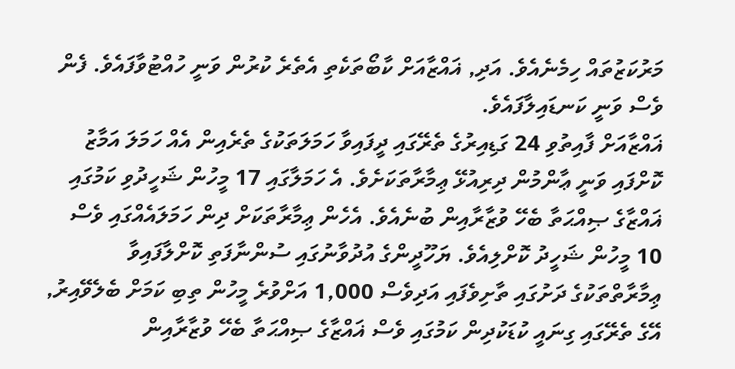މަރުކަޒުތައް ހިމެނެއެވެ. އަދި, ޣައްޒާއަށް ކާބޯތަކެތި އެތެރެ ކުރުން ވަނީ ހުއްޓުވާފައެވެ. ފެން ވެސް ވަނީ ކަނޑައިލާފައެވެ.
ޣައްޒާއަށް ފާއިތުވި 24 ގަޑިއިރުގެ ތެރޭގައި ދީފައިވާ ހަމަލަތަކުގެ ތެރެއިން އެއް ހަމަލަ އަމާޒު ކޮށްފައި ވަނީ ޢާންމުން ދިރިއުޅޭ ޢިމާރާތަކަށެވެ. އެ ހަމަލާގައި 17 މީހުން ޝަހީދުވި ކަމުގައި ޣައްޒާގެ ޞިއްޙަތާ ބެހޭ ވުޒާރާއިން ބުނެއެވެ. އެހެން ޢިމާރާތަކަށް ދިން ހަމަލައެއްގައި ވެސް 10 މީހުން ޝަހީދު ކޮށްލިއެވެ. ޔަހޫދީންގެ އުދުވާނުގައި ސުންނާފަތި ކޮށްލާފައިވާ ޢިމާރާތްތަކުގެ ދަށުގައި ތާށިވެފައި އަދިވެސް 1,000 އަށްވުރެ މީހުން ތިބި ކަމަށް ބެލެވޭއިރު, އޭގެ ތެރޭގައި ގިނައީ ކުޑަކުދިން ކަމުގައި ވެސް ޣައްޒާގެ ޞިއްޙަތާ ބެހޭ ވުޒާރާއިން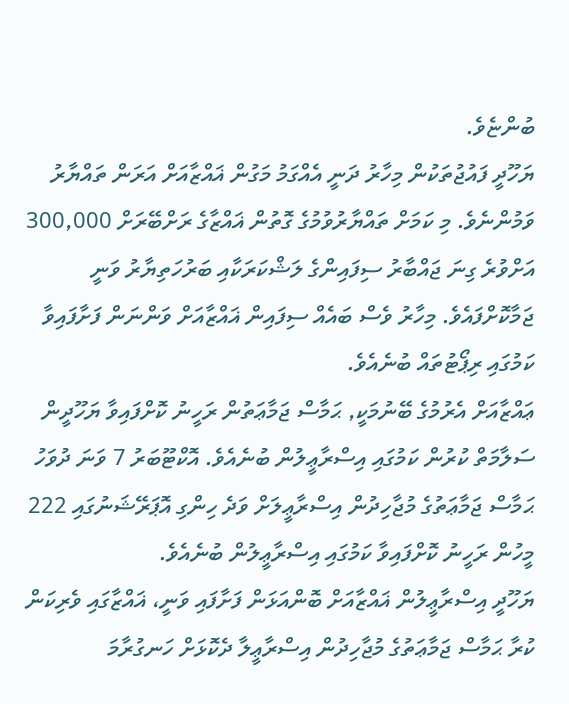ބުންޏެވެ.
ޔަހޫދީ ފައުޖުތަކުން މިހާރު ދަނީ އެއްގަމު މަގުން ޣައްޒާއަށް އަރަން ތައްޔާރު ވަމުންނެވެ. މި ކަމަށް ތައްޔާރުވުމުގެ ގޮތުން ޣައްޒާގެ ރަށްބޭރަށް 300,000 އަށްވުރެ ގިނަ ޖައްބާރު ސިފައިންގެ ލަޝްކަރަކާއި ބަރުހަތިޔާރު ވަނީ ޖަމާކޮށްފައެވެ. މިހާރު ވެސް ބައެއް ސިފައިން ޣައްޒާއަށް ވަންނަން ފަށާފައިވާ ކަމުގައި ރިޕޯޓުތައް ބުނެއެވެ.
ޢައްޒާއަށް އެރުމުގެ ބޭނުމަކީ, ޙަމާސް ޖަމާޢަތުން ރަހީނު ކޮށްފައިވާ ޔަހޫދީން ސަލާމަތް ކުރުން ކަމުގައި އިސްރާޢީލުން ބުނެއެވެ. އޮކްޓޫބަރު 7 ވަނަ ދުވަހު ޙަމާސް ޖަމާޢަތުގެ މުޖާހިދުން އިސްރާޢީލަށް ވަދެ ހިންގި އޮޕަރޭޝަނުގައި 222 މީހުން ރަހީނު ކޮށްފައިވާ ކަމުގައި އިސްރާޢީލުން ބުނެއެވެ.
ޔަހޫދީ އިސްރާޢީލުން ޣައްޒާއަށް ބޮންއަޅަން ފަށާފައި ވަނީ، ޣައްޒާގައި ވެރިކަން ކުރާ ޙަމާސް ޖަމާޢަތުގެ މުޖާހިދުން އިސްރާޢީލާ ދެކޮޅަށް ހަނގުރާމަ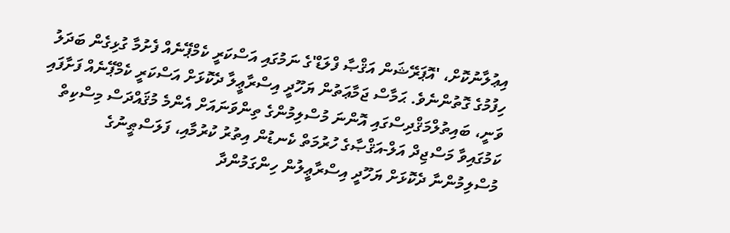އިޢުލާނުކޮށް، 'އޮޕަރޭޝަން އަޤްޞާ ފްލަޑް'ގެ ނަމުގައި އަސްކަރީ ކެމްޕޭނެއް ފެށުމާ ގުޅިގެން ބަދަލު ހިފުމުގެ ގޮތުންނެވެ. ޙަމާސް ޖަމާޢަތުން ޔަހޫދީ އިސްރާޢީލާ ދެކޮޅަށް އަސްކަރީ ކެމްޕޭނެއް ފަށާފައި ވަނީ، ބައިތުލްމަޤްދިސްގައި އޮންނަ މުސްލިމުންގެ ތިންވަނައަށް އެންމެ މުޤައްދަސް މިސްކިތް ކަމުގައިވާ މަސްޖިދް އަލް-އަޤްޞާގެ ހުރުމަތް ކެނޑުން އިތުރު ކުރުމާއި، ފަލަސްޠީނުގެ މުސްލިމުންނާ ދެކޮޅަށް ޔަހޫދީ އިސްރާޢީލުން ހިންގަމުންދާ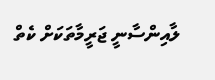ލާއިންސާނީ ޖަރީމާތަކަށް ކެތް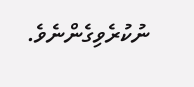ނުކުރެވިގެންނެވެ.